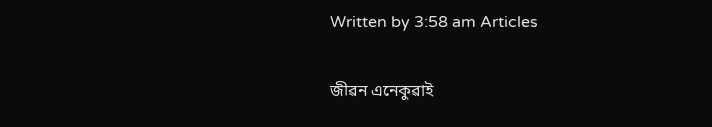Written by 3:58 am Articles

জীৱন এনেকুৱাই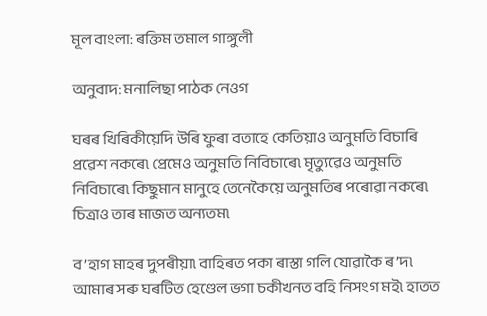মূল বাংলা: ৰক্তিম তমাল গাঙ্গুলী

অনুবাদ: মনালিছা পাঠক নেওগ

ঘৰৰ খিৰিকীয়েদি উৰি ফুৰা বতাহে কেতিয়াও অনুমতি বিচাৰি প্ৰৱেশ নকৰে৷ প্ৰেমেও অনুমতি নিবিচাৰে৷ মৃত্যুৱেও অনুমতি নিবিচাৰে৷ কিছুমান মানুহে তেনেকৈয়ে অনুমতিৰ পৰোৱা নকৰে৷ চিত্ৰাও তাৰ মাজত অন্যতম৷

ব’হাগ মাহৰ দুপৰীয়া৷ বাহিৰত পকা ৰাস্তা গলি যোৱাকৈ ৰ’দ৷ আমাৰ সৰু ঘৰটিত হেণ্ডেল ভগা চকীখনত বহি নিসংগ মই৷ হাতত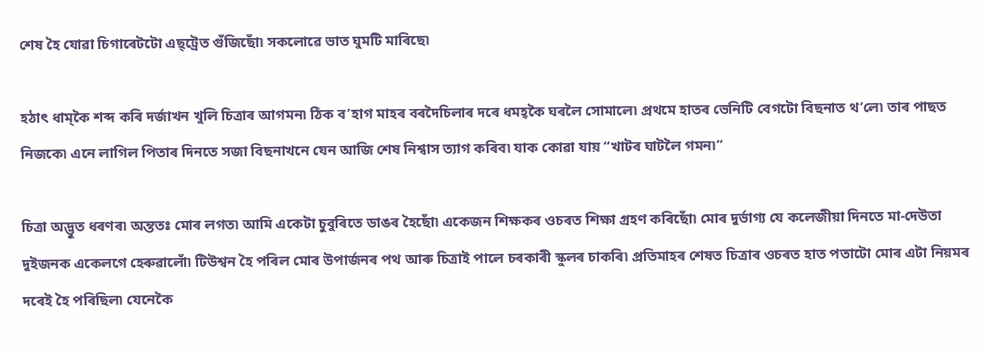শেষ হৈ যোৱা চিগাৰেটটো এছ্‌ট্ৰেত গুঁজিছোঁ৷ সকলোৱে ভাত ঘুমটি মাৰিছে৷

হঠাৎ ধাম্‌কৈ‍ শব্দ কৰি দৰ্জাখন খুলি চিত্ৰাৰ আগমন৷ ঠিক ব’হাগ মাহৰ বৰদৈচিলাৰ দৰে ধমহ্‌কৈ‍ ঘৰলৈ সোমালে৷ প্ৰথমে হাতৰ ভেনিটি বেগটো বিছনাত থ’লে৷ তাৰ পাছত নিজকে৷ এনে লাগিল পিতাৰ দিনতে সজা বিছনাখনে যেন আজি শেষ নিশ্বাস ত্যাগ কৰিব৷ যাক কোৱা যায় “খাটৰ ঘাটলৈ গমন৷”

চিত্ৰা অদ্ভুত ধৰণৰ৷ অন্ততঃ মোৰ লগত৷ আমি একেটা চুবুৰি‍তে ডাঙৰ হৈছোঁ৷ একেজন শিক্ষকৰ ওচৰত শিক্ষা গ্ৰহণ কৰিছোঁ৷ মোৰ দুৰ্ভাগ্য যে কলেজীয়া দিনতে মা-দেউতা দুইজনক একেলগে হেৰুৱালোঁ৷ টিউশ্বন হৈ পৰিল মোৰ উপাৰ্জনৰ পথ আৰু চিত্ৰাই পালে চৰকাৰী স্কুলৰ চাকৰি৷ প্ৰতিমাহৰ শেষত চিত্ৰাৰ ওচৰত হাত পতাটো মোৰ এটা নিয়মৰ দৰেই হৈ পৰিছিল৷ যেনেকৈ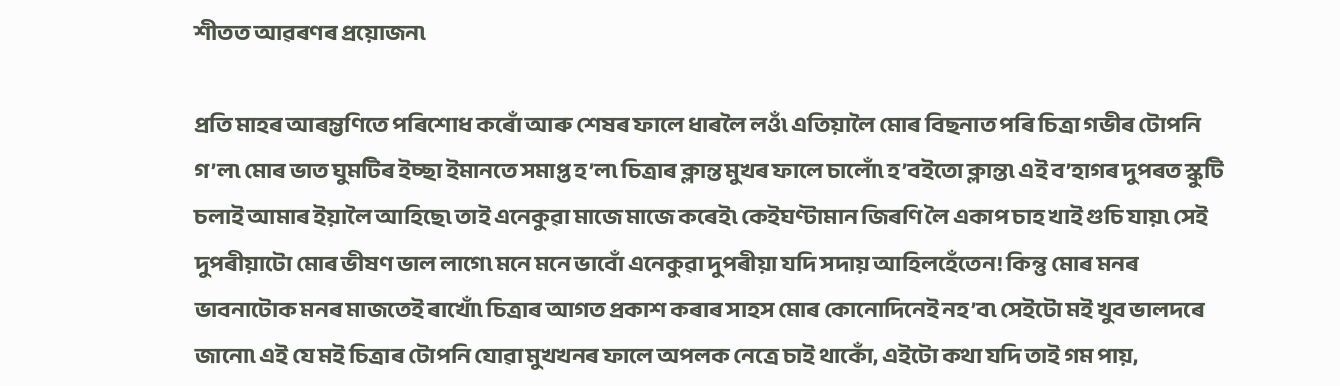শীতত আৱৰণৰ প্ৰয়োজন৷

প্ৰতি মাহৰ আৰম্ভণিতে পৰিশোধ কৰোঁ আৰু শেষৰ ফালে ধাৰলৈ লওঁ৷ এতিয়ালৈ মোৰ বিছনাত পৰি চিত্ৰা গভীৰ টোপনি গ’ল৷ মোৰ ভাত ঘুমটিৰ ইচ্ছা ইমানতে সমাপ্ত হ’ল৷ চিত্ৰাৰ ক্লান্ত মুখৰ ফালে চালোঁ৷ হ’বইতো ক্লান্ত৷ এই ব’হাগৰ দুপৰত স্কুটি চলাই আমাৰ ইয়ালৈ আহিছে৷ তাই এনেকুৱা মাজে মাজে কৰেই৷ কেইঘণ্টামান জিৰণি‍ লৈ একাপ চাহ খাই গুচি যায়৷ সেই দুপৰীয়াটো মোৰ ভীষণ ভাল লাগে৷ মনে মনে ভাবোঁ এনেকুৱা দুপৰীয়া যদি সদায় আহিলহেঁতেন! কিন্তু মোৰ মনৰ ভাবনাটোক মনৰ মাজতেই ৰাখোঁ৷ চিত্ৰাৰ আগত প্ৰকাশ কৰাৰ সাহস মোৰ কোনোদিনেই নহ’ব৷ সেইটো মই খুব ভালদৰে জানো৷ এই যে মই চিত্ৰাৰ টোপনি যোৱা মুখখনৰ ফালে অপলক নেত্ৰে চাই থাকোঁ, এইটো কথা যদি তাই গম পায়,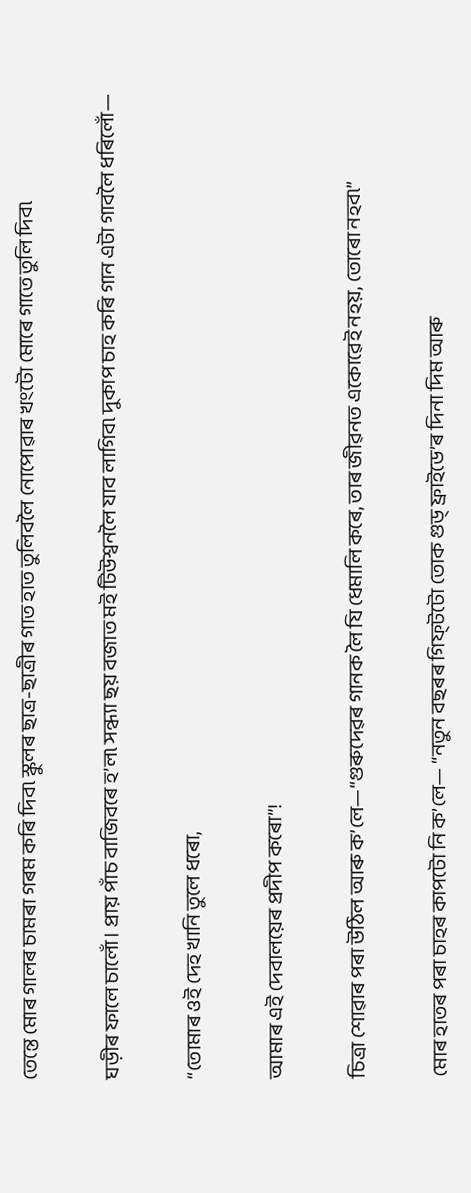তেন্তে মোৰ গালৰ চামৰা গৰম কৰি দিব৷ স্কুলৰ ছাত্ৰ-ছাত্ৰীৰ গাত হাত তুলিবলৈ নোপোৱাৰ খংটো মোৰে গাতে তুলি দিব৷

ঘড়ীৰ ফালে চালোঁ। প্ৰায় পাঁচ বাজিবৰে হ’ল৷ সন্ধ্যা ছয় বজাত মই টিউশ্বনলৈ যাব লাগিব৷ দুকাপ চাহ কৰি গান এটা গাবলৈ ধৰিলোঁ—

“তোমাৰ ওই দেহ খানি তুলে ধৰো,

আমাৰ এই দেবালয়েৰ প্ৰদীপ কৰো”!

চিত্ৰা শোৱাৰ পৰা উঠিল আৰু ক’লে—“গুৰুদেৱৰ গানক লৈ যি ধেমালি কৰে, তাৰ জীৱনত একোৱেই নহয়, তোৰো নহব৷”

মোৰ হাতৰ পৰা চাহৰ কাপটো নি ক’লে— “নতুন বছৰৰ গিফ্‌টটো তোক গুড্ ফ্ৰাইডে’ৰ দিনা দিম আৰু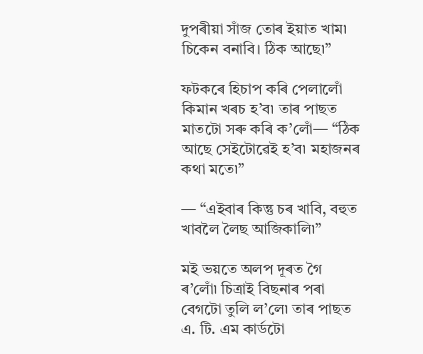দুপৰীয়া সাঁজ তোৰ ইয়াত খাম৷ চিকেন বনাবি। ঠিক আছে৷”

ফটকৰে‍ হিচাপ কৰি পেলালোঁ কিমান খৰচ হ’ব৷ তাৰ পাছত মাতটো সৰু কৰি ক’লোঁ— “ঠিক আছে সেইটোৱেই হ’ব৷ মহাজনৰ কথা মতে৷”

— “এইবাৰ কিন্তু চৰ খাবি, বহুত খাবলৈ লৈছ আজিকালি৷”

মই ভয়তে অলপ দূৰত গৈ ৰ’লোঁ৷ চিত্ৰাই বিছনাৰ পৰা বেগটো তুলি ল’লে৷ তাৰ পাছত এ. টি. এম কাৰ্ডটো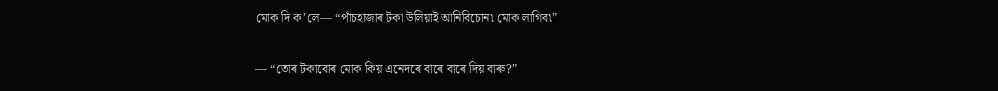মোক দি ক’লে— “পাঁচহাজাৰ টকা উলিয়াই আনিবিচোন৷ মোক লাগিব৷”

— “তোৰ টকাবোৰ মোক কিয় এনেদৰে বাৰে বাৰে দিয় বাৰু?”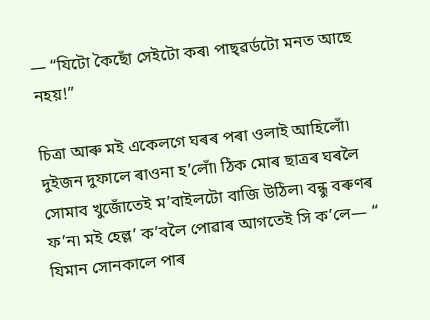— “যিটো কৈছোঁ সেইটো কৰ৷ পাছ্‌ৱৰ্ডটো মনত আছে নহয়!”

চিত্ৰা আৰু মই একেলগে ঘৰৰ পৰা ওলাই আহিলোঁ৷ দুইজন দুফালে ৰাওনা হ’লোঁ৷ ঠিক মোৰ ছাত্ৰৰ ঘৰলৈ সোমাব খুজোঁতেই ম’বাইলটো বাজি উঠিল৷ বন্ধু বৰুণৰ ফ’ন৷ মই হেল্ল’ ক’বলৈ পোৱাৰ আগতেই সি ক’লে— “ যিমান সোনকালে পাৰ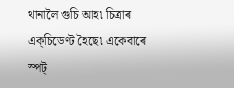থানালৈ গুচি আহ৷ চিত্ৰাৰ এক্‌চিডেণ্ট হৈছে৷ একেবাৰে স্পট্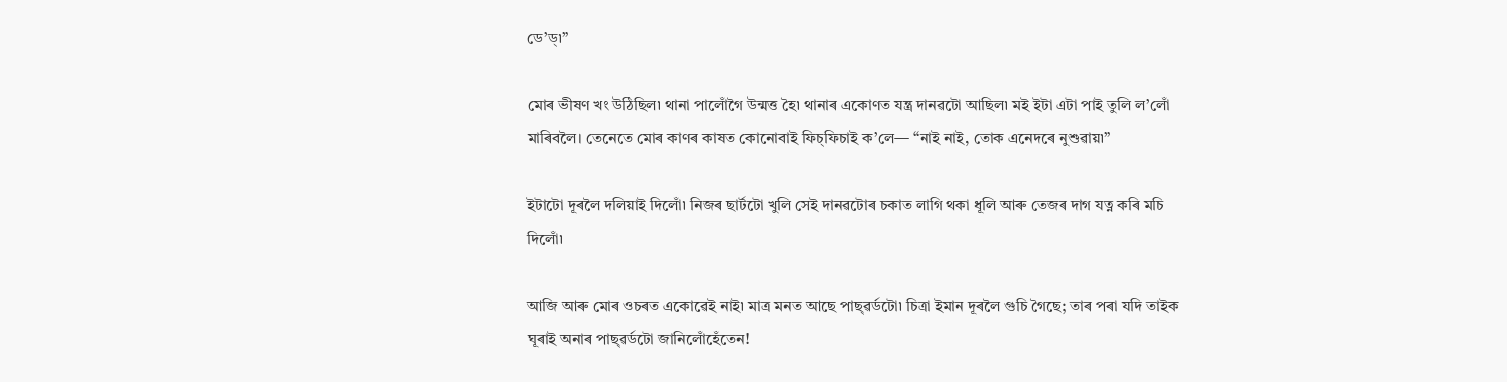ডে’ড্৷”

মোৰ ভীষণ খং উঠিছিল৷ থানা পালোঁগৈ উন্মত্ত হৈ৷ থানাৰ একোণত যন্ত্ৰ দানৱটো আছিল৷ মই ইটা এটা পাই তুলি ল’লোঁ মাৰিবলৈ। তেনেতে মোৰ কাণৰ কাষত কোনোবাই ফিচ্‌ফিচাই ক’লে— “নাই নাই, তোক এনেদৰে নুশুৱায়৷”

ইটাটো দূৰলৈ দলিয়াই দিলোঁ৷ নিজৰ ছাৰ্টটো খুলি সেই দানৱটোৰ চকাত লাগি থকা ধূলি আৰু তেজৰ দাগ যত্ন কৰি মচি দিলোঁ৷

আজি আৰু মোৰ ওচৰত একোৱে‍ই নাই৷ মাত্ৰ মনত আছে পাছ্‌ৱৰ্ডটো৷ চিত্ৰা ইমান দূৰলৈ গুচি গৈছে; তাৰ পৰা যদি তাইক ঘূৰাই অনাৰ পাছ্‌ৱৰ্ডটো জানিলোঁহেঁতেন!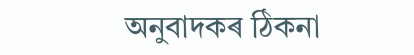অনুবাদকৰ ঠিকনা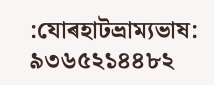:যোৰহাটভ্ৰাম্যভাষ: ৯৩৬৫২১৪৪৮২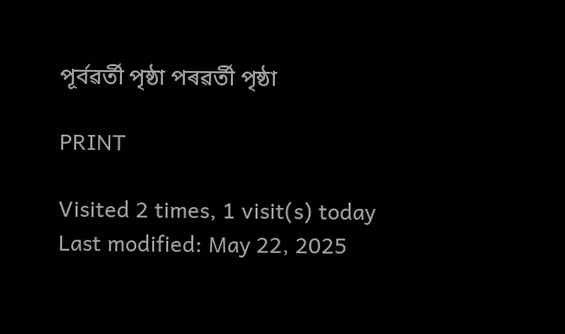পূৰ্বৱৰ্তী পৃষ্ঠা পৰৱৰ্তী পৃষ্ঠা

PRINT

Visited 2 times, 1 visit(s) today
Last modified: May 22, 2025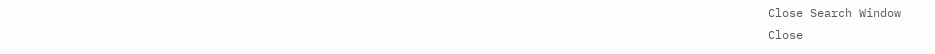Close Search Window
Close